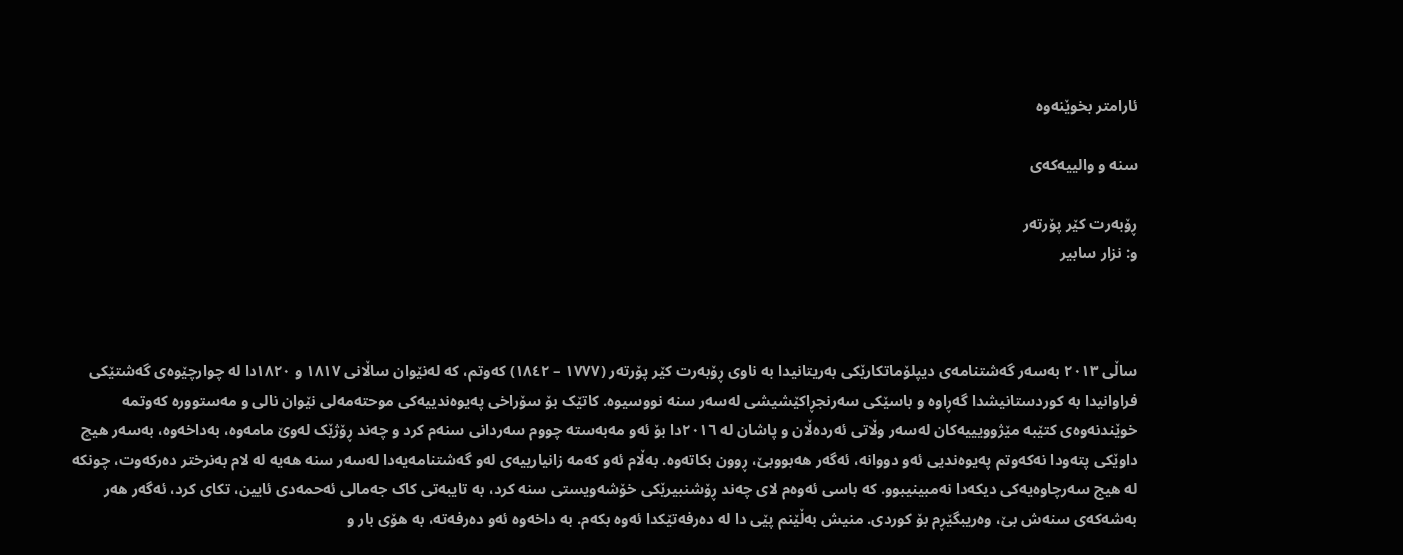ئارامتر بخوێنەوە

سنە و والییەکەی

ڕۆبەرت کێر پۆرتەر
و: نزار سابیر



ساڵی ٢٠١٣ بەسەر گەشتنامەی دیپلۆماتکارێکی بەریتانیدا بە ناوی ڕۆبەرت کێر پۆرتەر (١٧٧٧ – ١٨٤٢) کەوتم، کە لەنێوان ساڵانی ١٨١٧ و ١٨٢٠دا لە چوارچێوەی گەشتێکی فراوانیدا بە کوردستانیشدا گەڕاوە و باسێکی سەرنجڕاکێشیشی لەسەر سنە نووسیوە. کاتێک بۆ سۆراخی پەیوەندییەکی موحتەمەلی نێوان نالی و مەستوورە کەوتمە خوێندنەوەی کتێبە مێژوویییەکان لەسەر وڵاتی ئەردەڵان و پاشان لە ٢٠١٦دا بۆ ئەو مەبەستە چووم سەردانی سنەم کرد و چەند ڕۆژێک لەوێ مامەوە، بەداخەوە، بەسەر هیچ داوێکی پتەودا نەکەوتم پەیوەندیی ئەو دووانە، ئەگەر هەبووبێ، ڕوون بکاتەوە. بەڵام ئەو کەمە زانیارییەی لەو گەشتنامەیەدا لەسەر سنە هەیە لە لام بەنرختر دەرکەوت، چونکە لە هیج سەرچاوەیەکی دیکەدا نەمبینیبوو. کە باسی ئەوەم لای چەند ڕۆشنبیرێکی خۆشەویستی سنە کرد، بە تایبەتی کاک جەمالی ئەحمەدی ئایین، تکای کرد، ئەگەر هەر بەشەکەی سنەش بێ، وەریبگێڕم بۆ کوردی. منیش بەڵێنم پێی دا لە دەرفەتێکدا ئەوە بکەم. بە داخەوە ئەو دەرفەتە، بە هۆی بار و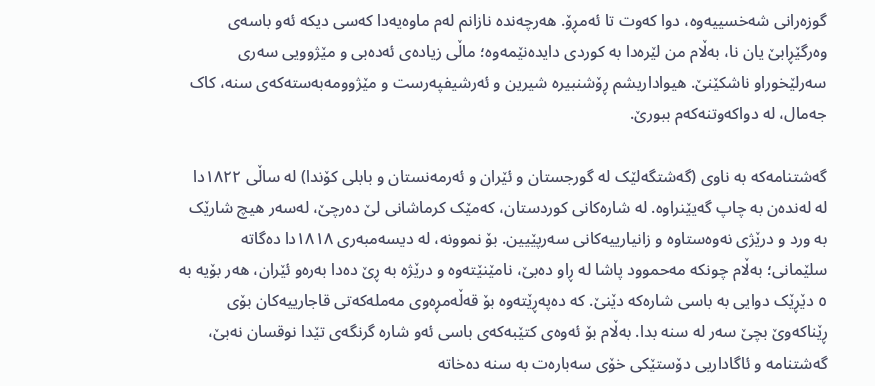گوزەرانی شەخسییەوە، دوا کەوت تا ئەمڕۆ. هەرچەندە نازانم لەم ماوەیەدا کەسی دیکە ئەو باسەی وەرگێڕابێ یان نا، بەڵام من لێرەدا بە کوردی دایدەنێمەوە؛ ماڵی زیادەی ئەدەبی و مێژوویی سەری سەرلێخوراو ناشکێنێ. هیواداریشم ڕۆشنبیرە شیرین و ئەرشیفپەرست و مێژوومەبەستەکەی سنە، کاک جەمال، لە دواکەوتنەکەم ببورێ.

گەشتنامەکە بە ناوی (گەشتگەلێک لە گورجستان و ئێران و ئەرمەنستان و بابلی کۆندا) لە ساڵی ١٨٢٢دا لە لەندەن بە چاپ گەیێنراوە. لە شارەکانی کوردستان، کەمێک کرماشانی لێ دەرچێ، لەسەر هیچ شارێک بە ورد و درێژی نەوەستاوە و زانیارییەکانی سەرپێیین. بۆ نموونە، لە دیسەمبەری ١٨١٨دا دەگاتە سلێمانی؛ بەڵام چونکە مەحموود پاشا لە ڕاو دەبێ، نامێنێتەوە و درێژە بە ڕێ دەدا بەرەو ئێران، هەر بۆیە بە ٥ دێڕێک دوایی بە باسی شارەکە دێنێ. کە دەپەڕێتەوە بۆ قەڵەمڕەوی مەملەکەتی قاجارییەکان بۆی ڕێناکەوێ بچێ سەر لە سنە بدا. بەڵام بۆ ئەوەی کتێبەکەی باسی ئەو شارە گرنگەی تێدا نوقسان نەبێ، گەشتنامە و ئاگاداریی دۆستێکی خۆی سەبارەت بە سنە دەخاتە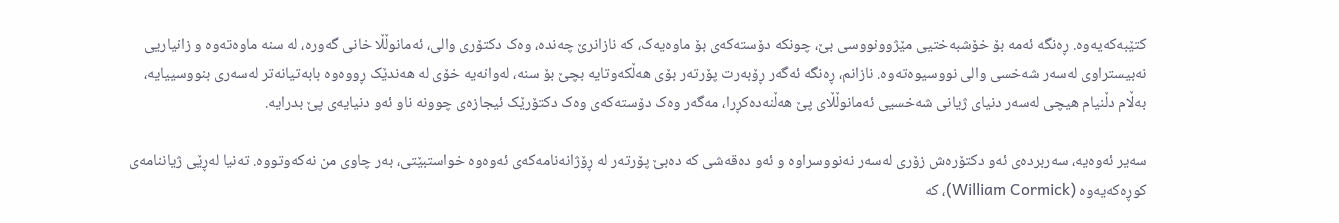کتێبەکەیەوە. ڕەنگە ئەمە بۆ خۆشبەختیی مێژوونووسی بێ، چونکە دۆستەکەی بۆ ماوەیەک، کە نازانرێ چەندە، وەک دکتۆری والی، ئەمانوڵڵا خانی گەورە، لە سنە ماوەتەوە و زانیاریی نەبیستراوی لەسەر شەخسی والی نووسیوەتەوە. نازانم، ڕەنگە ئەگەر ڕۆبەرت پۆرتەر بۆی هەڵکەوتایە بچێ بۆ سنە، لەوانەیە خۆی لە هەندێک ڕووەوە بابەتیانەتر لەسەری بنووسییایە، بەڵام دڵنیام هیچی لەسەر دنیای ژیانی شەخسیی ئەمانوڵڵای پێ هەڵنەدەکڕرا، مەگەر وەک دۆستەکەی وەک دکتۆرێک ئیجازەی چوونە ناو ئەو دنیایەی پێ بدرایە.

سەیر ئەوەیە، سەربردەی ئەو دکتۆرەش زۆری لەسەر نەنووسراوە و ئەو دەقەشی کە دەبێ پۆرتەر لە ڕۆژانەنامەکەی ئەوەوە خواستبێتی، بەر چاوی من نەکەوتووە. تەنیا لەڕێی ژیاننامەی کوڕەکەیەوە (William Cormick)، کە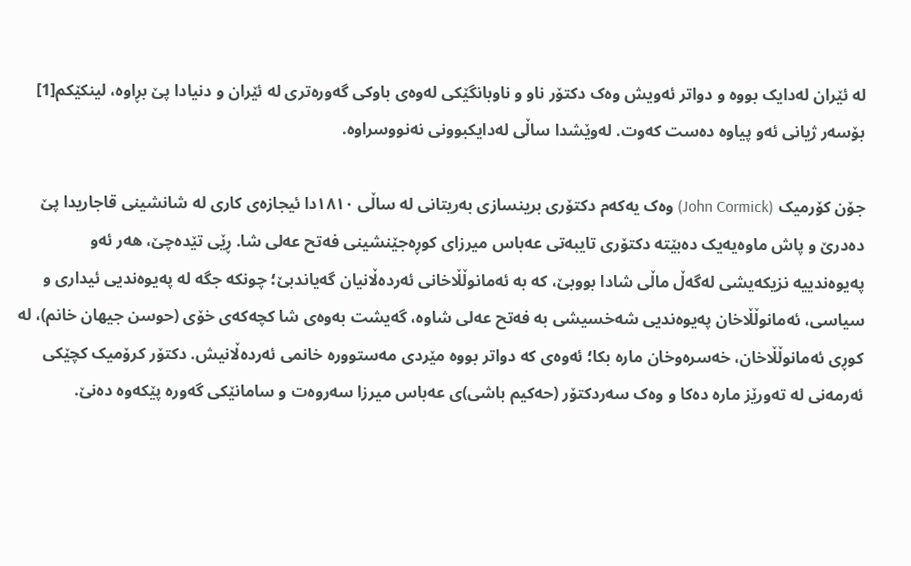لە ئێران لەدایک بووە و دواتر ئەویش وەک دکتۆر ناو و ناوبانگێکی لەوەی باوکی گەورەتری لە ئێران و دنیادا پێ بڕاوە، لینکێکم[1] بۆسەر ژیانی ئەو پیاوە دەست کەوت. لەوێشدا ساڵی لەدایکبوونی نەنووسراوە.

جۆن کۆرمیک (John Cormick) وەک یەکەم دکتۆری برینسازی بەریتانی لە ساڵی ١٨١٠دا ئیجازەی کاری لە شانشینی قاجاریدا پێ دەدرێ و پاش ماوەیەیک دەبێتە دکتۆری تایبەتی عەباس میرزای کوڕەجێنشینی فەتح عەلی شا. ڕێی تێدەچێ، هەر ئەو پەیوەندییە نزیکەیشی لەگەڵ ماڵی شادا بووبێ، کە بە ئەمانوڵڵاخانی ئەردەڵانیان گەیاندبێ؛ چونکە جگە لە پەیوەندیی ئیداری و سیاسی، ئەمانوڵڵاخان پەیوەندیی شەخسیشی بە فەتح عەلی شاوە، گەیشت بەوەی شا کچەکەی خۆی (حوسن جیهان خانم)، لە کوڕی ئەمانوڵڵاخان، خەسرەوخان مارە بکا؛ ئەوەی کە دواتر بووە مێردی مەستوورە خانمی ئەردەڵانیش. دکتۆر کرۆمیک کچێکی ئەرمەنی لە تەورێز مارە دەکا و وەک سەردکتۆر (حەکیم باشی)ی عەباس میرزا سەروەت و سامانێکی گەورە پێکەوە دەنێ.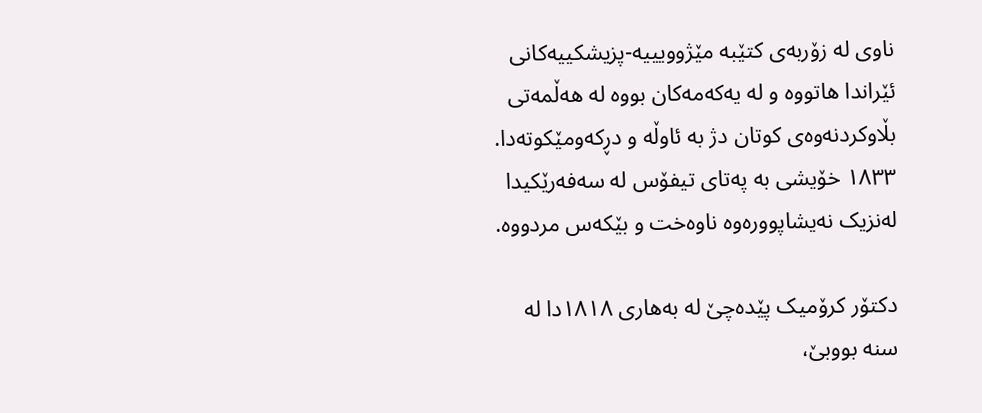ناوی لە زۆربەی کتێبە مێژوویییە-پزیشکییەکانی ئێراندا هاتووە و لە یەکەمەکان بووە لە هەڵمەتی بڵاوکردنەوەی کوتان دژ بە ئاوڵە و دڕکەومێکوتەدا. ١٨٣٣ خۆیشی بە پەتای تیفۆس لە سەفەرێکیدا لەنزیک نەیشاپوورەوە ناوەخت و بێکەس مردووە.

دکتۆر کرۆمیک پێدەچێ لە بەهاری ١٨١٨دا لە سنە بووبێ،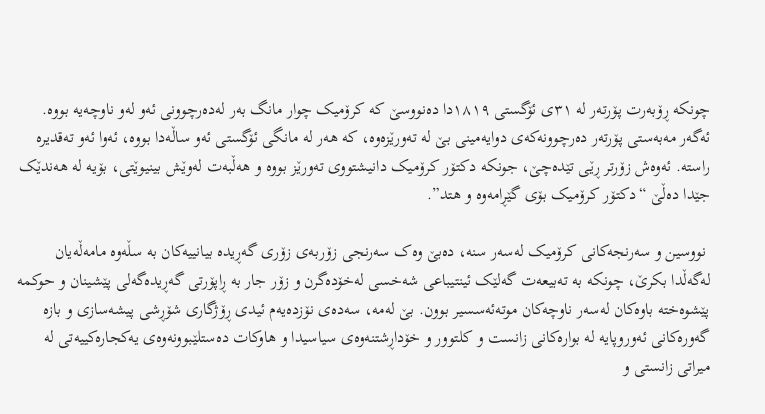چونکە ڕۆبەرت پۆرتەر لە ٣١ی ئۆگستی ١٨١٩دا دەنووسێ کە کرۆمیک چوار مانگ بەر لەدەرچوونی ئەو لەو ناوچەیە بووە. ئەگەر مەبەستی پۆرتەر دەرچوونەکەی دوایەمینی بێ لە تەورێزەوە، کە هەر لە مانگی ئۆگستی ئەو ساڵەدا بووە، ئەوا ئەو تەقدیرە راستە. ئەوەش زۆرتر ڕێی تێدەچێ، جونکە دکتۆر کرۆمیک دانیشتووی تەورێز بووە و هەڵبەت لەوێش بینیوێتی، بۆیە لە هەندێک جێدا دەڵێ “دکتۆر کرۆمیک بۆی گێڕامەوە و هتد”.

 نووسین و سەرنجەکانی کرۆمیک لەسەر سنە، دەبێ وەک سەرنجی زۆربەی زۆری گەڕیدە بیانییەکان بە سڵەوە مامەڵەیان لەگەڵدا بکرێ، چونکە بە تەبیعەت گەلێک ئینتیباعی شەخسی لەخۆدەگرن و زۆر جار بە ڕاپۆرتی گەڕیدەگەلی پێشینان و حوکمە پێشوەختە باوەکان لەسەر ناوچەکان موتەئەسسیر بوون. بێ لەمە، سەدەی نۆزدەیەم ئیدی ڕۆژگاری شۆڕشی پیشەسازی و بازە گەورەکانی ئەوروپایە لە بوارەکانی زانست و کلتوور و خۆداڕشتنەوەی سیاسیدا و هاوکات دەستلێبوونەوەی یەکجارەکییەتی لە میراتی زانستی و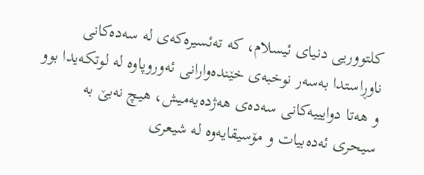کلتووریی دنیای ئیسلام، کە تەئسیرەکەی لە سەدەکانی ناوڕاستدا بەسەر نوخبەی خێندەوارانی ئەوروپاوە لە لوتکەیدا بوو و هەتا دوایییەکانی سەدەی هەژدەیەمیش، هیچ نەبێ بە سیحری ئەدەبیات و مۆسیقایەوە لە شیعری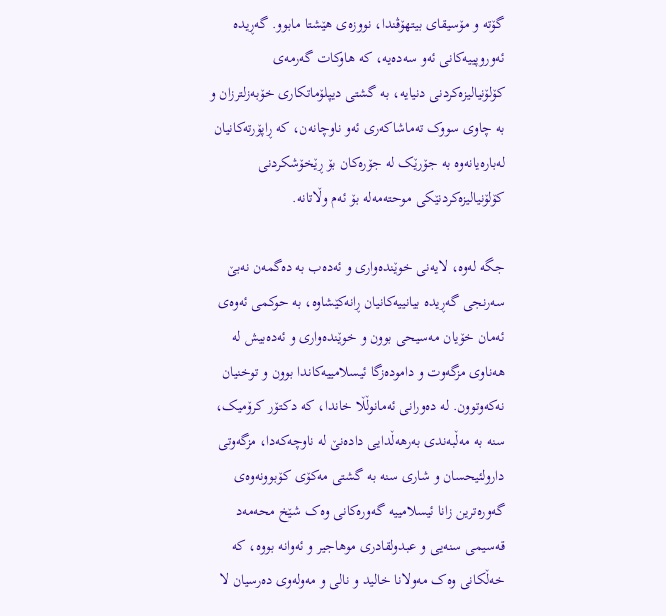گۆتە و مۆسیقای بیتهۆڤندا، نووزەی هێشتا مابوو. گەڕیدە ئەوروپییەکانی ئەو سەدەیە، کە هاوکات گەرمەی کۆلۆنیالیزەکردنی دنیایە، بە گشتی دیپلۆماتکاری خۆبەزلترزان و بە چاوی سووک تەماشاکەری ئەو ناوچانەن، کە ڕاپۆرتەکانیان لەبارەیانەوە بە جۆرێک لە جۆرەکان بۆ ڕێخۆشکردنی کۆلۆنیالیزەکردنێکی موحتەمەلە بۆ ئەم وڵاتانە.

جگە لەوە، لایەنی خوێندەواری و ئەدەب بە دەگمەن نەبێ سەرنجی گەڕیدە بیانییەکانیان ڕانەکێشاوە، بە حوکمی ئەوەی ئەمان خۆیان مەسیحی بوون و خوێندەواری و ئەدەبیش لە هەناوی مزگەوت و دامودەزگا ئیسلامییەکاندا بوون و توخنیان نەکەوتوون. لە دەورانی ئەمانوڵڵا خاندا، کە دکتۆر کرۆمیک، سنە بە مەڵبەندی بەرهەڵدایی دادەنێ لە ناوچەکەدا، مزگەوتی دارولئیحسان و شاری سنە بە گشتی مەکۆی کۆبوونەوەی گەورەترین زانا ئیسلامییە گەورەکانی وەک شێخ محەمەد قەسیمی سنەیی و عبدولقادری موهاجیر و ئەوانە بووە، کە خەڵکانی وەک مەولانا خالید و نالی و مەولەوی دەرسیان لا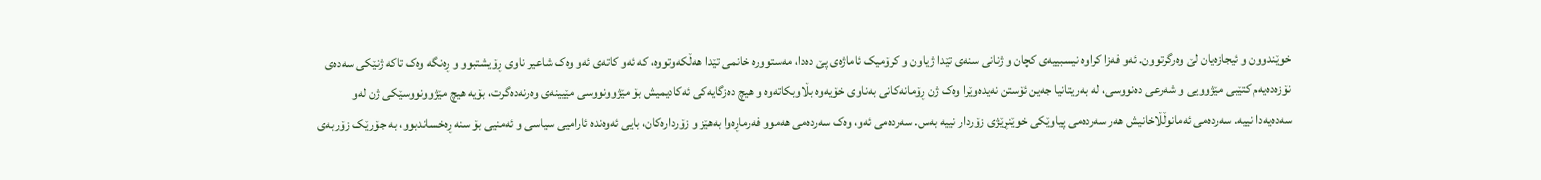خوێندوون و ئیجازەیان لێ وەرگرتوون. ئەو فەزا کراوە نیسبییەی کچان و ژنانی سنەی تێدا ژیاون و کرۆمیک ئاماژەی پێ دەدا، مەستوورە خانمی تێدا هەڵکەوتووە، کە ئەو کاتەی ئەو وەک شاعیر ناوی ڕۆیشتبوو و ڕەنگە وەک تاکە ژنێکی سەدەی نۆزەدەیەم کتێبی مێژوویی و شەرعی دەنووسی، لە بەریتانیا جەین ئۆستن نەیدەوێرا وەک ژن ڕۆمانەکانی بەناوی خۆیەوە بڵاوبکاتەوە و هیچ دەزگایەکی ئەکادیمیش بۆ مێژوونووسی مێیینەی وەرنەدەگرت، بۆیە هیچ مێژوونووسێکی ژن لەو سەدەیەدا نییە. سەردەمی ئەمانوڵڵاخانیش هەر سەردەمی پیاوێکی خوێنڕێژی زۆردار نییە بەس. سەردەمی ئەو، وەک سەردەمی هەموو فەرماڕەوا بەهێز و زۆردارەکان، بایی ئەوەندە ئارامیی سیاسی و ئەمنیی بۆ سنە ڕەخساندبوو، بە جۆرێک زۆربەی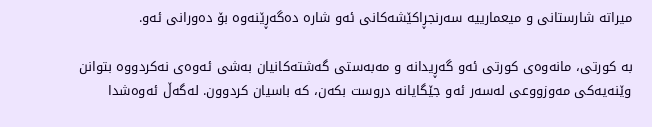میراتە شارستانی و میعمارییە سەرنجڕاکێشەکانی ئەو شارە دەگەڕێنەوە بۆ دەورانی ئەو.

بە کورتی، مانەوەی کورتی ئەو گەڕیدانە و مەبەستی گەشتەکانیان بەشی ئەوەی نەکردووە بتوانن وێنەیەکی مەوزووعی لەسەر ئەو جێگایانە دروست بکەن، کە باسیان کردوون. لەگەڵ ئەوەشدا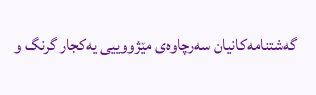گەشتنامەکانیان سەرچاوەی مێژووییی یەکجار گرنگ و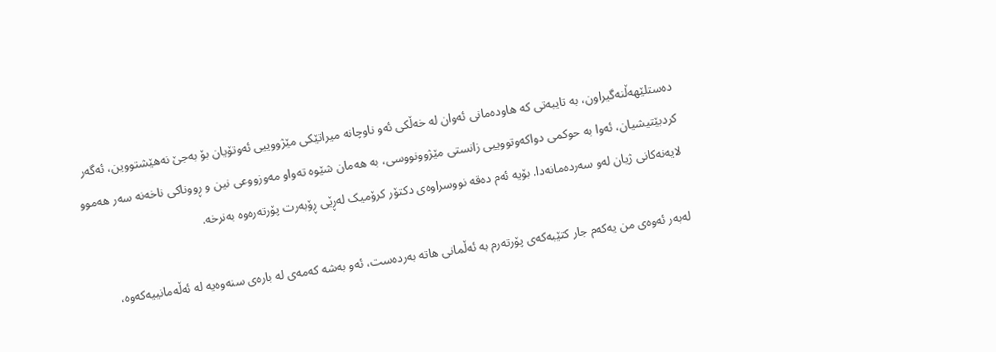دەستلێهەڵنەگیراون، بە تایبەتی کە هاودەمانی ئەوان لە خەڵکی ئەو ناوچانە میراتێکی مێژووییی ئەوتۆیان بۆ بەجێ نەهێشتووین، ئەگەر کردبێتیشیان، ئەوا بە حوکمی دواکەوتووییی زانستی مێژوونووسی، بە هەمان شێوە تەواو مەوزووعی نین و ڕووناکی ناخەنە سەر هەموو لایەنەکانی ژیان لەو سەردەمانەدا. بۆیە ئەم دەقە نووسراوەی دکتۆر کرۆمیک لەڕێی ڕۆبەرت پۆرتەرەوە بەنرخە.

لەبەر ئەوەی من یەکەم جار کتێبەکەی پۆرتەرم بە ئەڵمانی هاتە بەردەست، ئەو بەشە کەمەی لە بارەی سنەوەیە لە ئەڵەمانییەکەوە،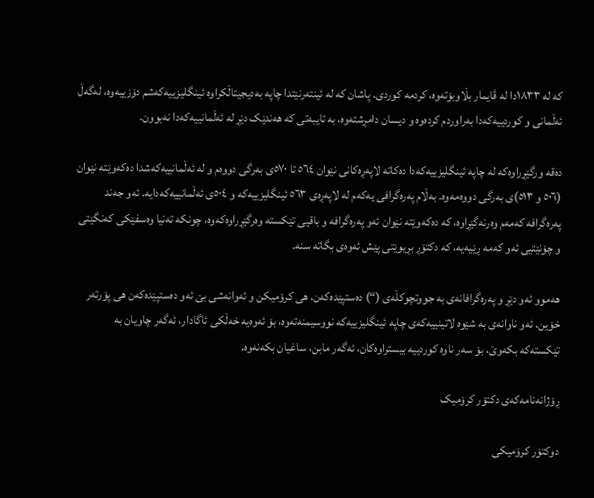کە لە ١٨٣٣دا لە ڤایمار بڵاوبۆتەوە، کردمە کوردی. پاشان کە لە ئینتەرنێتدا چاپە بەدیجیتاڵکراوە ئینگلیزییەکەشم دۆزییەوە، لەگەڵ ئەڵمانی و کوردییەکەدا بەراوردم کردەوە و دیسان دامڕشتەوە، بە تایبەتی کە هەندێک دێڕ لە ئەڵمانییەکەدا نەبوون.

دەقە ورگێڕراوەکە لە چاپە ئینگلیزییەکەدا دەکاتە لاپەڕەکانی نێوان ٥٦٤ تا ٥٧٠ی بەرگی دووەم و لە ئەڵمانییەکەشدا دەکەوێتە نێوان (٥٠٦ و ٥١٣)ی بەرگی دووەمەوە. بەڵام پەرەگرافی یەکەم لە لاپەڕەی ٥٦٣ ئینگلیزییەکە و ٥٠٤ی ئەڵمانییەکەدایە. ئەو جەند پەرەگرافە کەمەم وەرنەگێڕاوە، کە دەکەوێتە نێوان ئەو پەرەگرافە و باقیی تێکستە وەرگێڕراوەکەوە، چونکە تەنیا وەسفێکی کەنگێتی و چۆنێتیی ئەو کەمە ڕێیەیە، کە دکتۆڕ بڕیوێتی پێش ئەوەی بگاتە سنە.

هەموو ئەو دێڕ و پەرەگرافانەی بە جووتچوکڵەی (“) دەستپێدەکەن، هی کرۆمیکن و ئەوانەشی بێ ئەو دەستپێدەکەن هی پۆرتەر خۆین. ئەو ناوانەی بە شێوە لاتینییەکەی چاپە ئینگلیزییەکە نووسیمنەتەوە، بۆ ئەوەیە خەڵکی ئاگادار، ئەگەر چاویان بە تێکستەکە بکەوێ، بۆ سەر ناوە کوردییە بیستراوەکان، ئەگەر مابن، ساغیان بکەنەوە.

ڕۆژانەنامەکەی دکتۆر کرۆمیک

دوکتۆر کرۆمیکی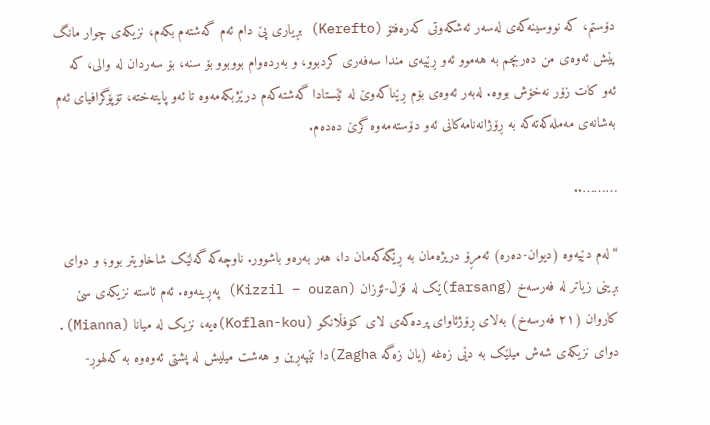دۆستم، کە نووسینەکەی لەسەر ئەشکەوتی کەرەفتۆ (Kerefto) بڕیاری پێ دام ئەم گەشتەم بکەم، نزیکەی چوار مانگ پێش ئەوەی من دەربچم بە هەموو ئەو ڕێیەی مندا سەفەری کردبوو، و بەردەوام بووبوو بۆ سنە، بۆ سەردان لە والی، کە ئەو کات زۆر نەخۆش بووە. لەبەر ئەوەی بۆم ڕێناکەوێ لە ئێستادا گەشتەکەم درێژبکەمەوە تا ئەو پایتەختە، تۆپۆگرافیای ئەم بەشانەی مەملەکەتەکە بە ڕۆژانەنامەکانی ئەو دۆستەمەوە گرێ دەدەم.

………..

“لەم دێیەوە (دیوان-دەرە) ئەمڕۆ دریژەمان بە ڕێگەکەمان دا، هەر بەرەو باشوور. ناوچەکە گەلێک شاخاویتر بوو؛ و دوای بڕینی زیاتر لە فەرسەخ (farsang)ێک لە قزڵ-ئۆزان (Kizzil – ouzan) پەڕینەوە. ئەم ئاستە نزیکەی سێ کاروان (٢١ فەرسەخ) بەلای ڕۆژئاوای پردەکەی لای کۆفڵانکو (Koflan-kou)ەیە، نزیک لە میانا (Mianna). دوای نزیکەی شەش میلێک بە دێی زەغە (یان زەگە Zagha)دا تێپەڕین و هەشت میلیش لە پشتی ئەوەوە بە کەلهوڕ-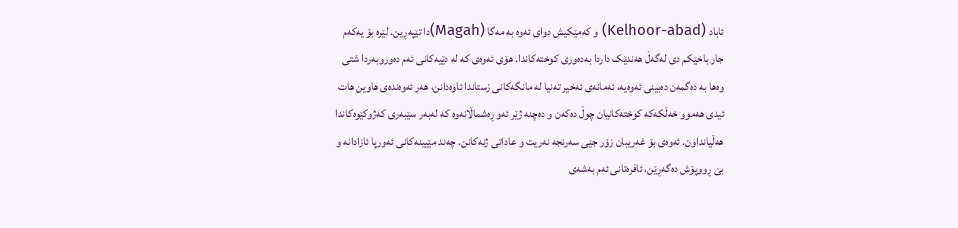ئاباد (Kelhoor-abad) و کەمێکیش دوای ئەوە بە مەگا (Magah)دا تێپەڕین. لێرە بۆ یەکەم جار باخێکم دی لەگەڵ هەندێک داردا بەدەوری کوختەکاندا. هۆی ئەوەی کە لە دێیەکانی ئەم دەوروبەردا شتی وەها بە دەگمەن دەبینی ئەوەیە، ئەمانەی ئەخیر تەنیا لە مانگەکانی زستاندا ئاوەدانن، هەر ئەوەندەی هاوین هات ئیدی هەموو خەڵکەکە کوختەکانیان چوڵ دەکەن و دەچنە ژێر ئەو ڕەشماڵانەوە کە لەبەر سێبەری کەژوکێوەکاندا هەڵیانداون. ئەوەی بۆ غەریبان زۆر جێی سەرنجە نەریت و عاداتی ژنەکانن. چەند مێیینەکانی ئەورپا ئازادانە و بێ ڕووپۆش دەگەڕێن، ئافرەتانی ئەم بەشەی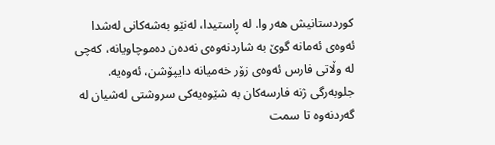کوردستانیش هەر وا. لە ڕاستیدا، لەنێو بەشەکانی لەشدا ئەوەی ئەمانە گوێ بە شاردنەوەی نەدەن دەموچاویانە، کەچی لە وڵاتی فارس ئەوەی زۆر خەمیانە دایپۆشن، ئەوەیە. جلوبەرگی ژنە فارسەکان بە شێوەیەکی سروشتی لەشیان لە گەردنەوە تا سمت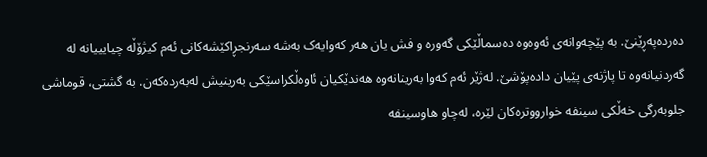دەردەپەڕێنێ. بە پێچەوانەی ئەوەوە دەسماڵێکی گەورە و فش یان هەر کەوایەک بەشە سەرنجڕاکێشەکانی ئەم کیژۆڵە چیایییانە لە گەردنیانەوە تا پاژنەی پێیان دادەپۆشێ. لەژێر ئەم کەوا بەرینانەوە هەندێکیان ئاوەڵکراسێکی بەرینیش لەبەردەکەن. بە گشتی، قوماشی جلوبەرگی خەڵکی سینفە خوارووترەکان لێرە، لەچاو هاوسینفە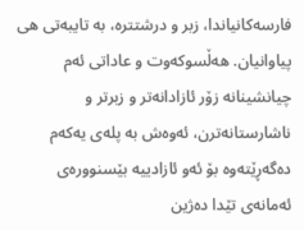فارسەکانیاندا، زبر و درشتترە، بە تایبەتی هی پیاوانیان. هەڵسوکەوت و عاداتی ئەم چیانشینانە زۆر ئازادانەتر و زبرتر و ناشارستانەترن، ئەوەش بە پلەی یەکەم دەگەڕێتەوە بۆ ئەو ئازادییە بێسنوورەی ئەمانەی تێدا دەژین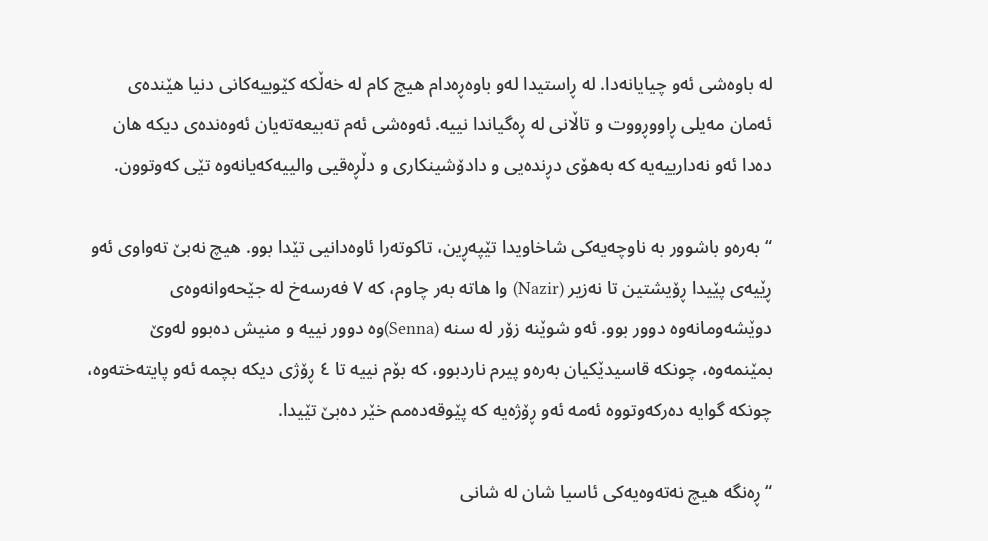لە باوەشی ئەو چیایانەدا. لە ڕاستیدا لەو باوەڕەدام هیچ کام لە خەڵکە کێوییەکانی دنیا هێندەی ئەمان مەیلی ڕاووڕووت و تاڵانی لە ڕەگیاندا نییە. ئەوەشی ئەم تەبیعەتەیان ئەوەندەی دیکە هان دەدا ئەو نەدارییەیە کە بەهۆی دڕندەیی و دادۆشینکاری و دڵڕەقیی والییەکەیانەوە تێی کەوتوون.

“بەرەو باشوور بە ناوچەیەکی شاخاویدا تێپەڕین، تاکوتەرا ئاوەدانیی تێدا بوو. هیچ نەبێ تەواوی ئەو ڕێیەی پێیدا ڕۆیشتین تا نەزیر (Nazir) وا هاتە بەر چاوم، کە ٧ فەرسەخ لە جێحەوانەوەی دوێشەومانەوە دوور بوو. ئەو شوێنە زۆر لە سنە (Senna)وە دوور نییە و منیش دەبوو لەوێ بمێنمەوە، چونکە قاسیدێکیان بەرەو پیرم ناردبوو، کە بۆم نییە تا ٤ ڕۆژی دیکە بچمە ئەو پایتەختەوە، چونکە گوایە دەرکەوتووە ئەمە ئەو ڕۆژەیە کە پێوقەدەمم خێر دەبێ تێیدا.

“ڕەنگە هیچ نەتەوەیەکی ئاسیا شان لە شانی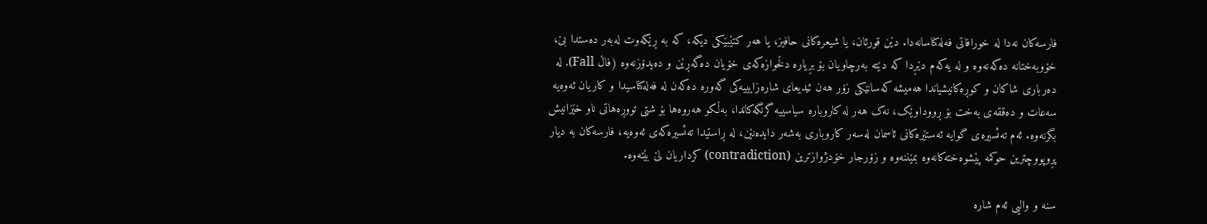فارسەکان نەدا لە خورافاتی فەلەکناسانەدا. دێن قورئان، یا شیعرەکانی حافیز، یا هەر کتێبێکی دیکە، کە بە ڕێکەوت لەبەر دەستدا بێ، خۆوبەختانە دەکەنەوە و لە یەکەم دێڕدا کە دێتە بەرچاویان بۆ بڕیارە دڵخوازەکەی خۆیان دەگەڕێن و دەیدۆزنەوە (فاڵ Fall). لە دەرباری شاکان و کوڕەکانیشیاندا هەمیشە کەسانێکی زۆر هەن ئیدیعای شارەزایییەکی گەورە دەکەن لە فەلەکناسیدا و کاریان ئەوەیە سەعات و دەققەی بەخت بۆ ڕووداوێک، نەک هەر لە کاروبارە سیاسییە گرنگەکاندا، بەڵکو هەروەها بۆ شتی تووڕەهاتی ناو خێزانیش بگرنەوە. ئەم تەئسیرەی گوایە ئەستێرەکانی ئاسمان لەسەر کاروباری بەشەر دایدەنێن، لە ڕاستیدا تەئسیرەکەی ئەوەیە، فارسەکان بە دیار پڕوپووچترین حوکمە پێشوەختەکانەوە بمێننەوە و زۆرجار خۆدژوازترین (contradiction) کرداریان لێ بێتەوە.

سنە و والیی ئەم شارە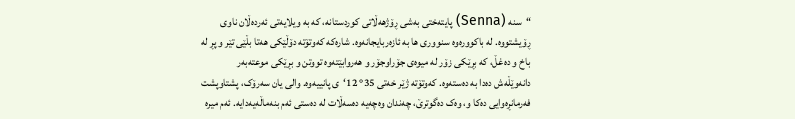“سنە (Senna) پایتەختی بەشی ڕۆژهەڵاتی کوردستانە، کە بە ویلایەتی ئەردەڵان ناوی ڕۆیشتووە. لە باکوورەوە سنووری ها بە ئازەربایجانەوە. شارەکە کەوتۆتە دۆڵێکی هەتا بڵێی تێر و پڕ لە باخ و دەغڵ، کە بڕێکی زۆر لە میوەی جۆراوجۆر و هەروابێتەوە تووتن و بڕێکی موعتەبەر دانەوێڵەش دەدا بە دەستەوە. کەوتۆتە ژێر خەتی 35° 12‘ی پانییەوە. والی یان سەرۆک، پشتاوپشت فەرمانڕەوایی دەکا و، وەک دەگوترێ، چەندان وەچەیە دەسەڵات لە دەستی ئەم بنەماڵەیەدایە. ئەم میرە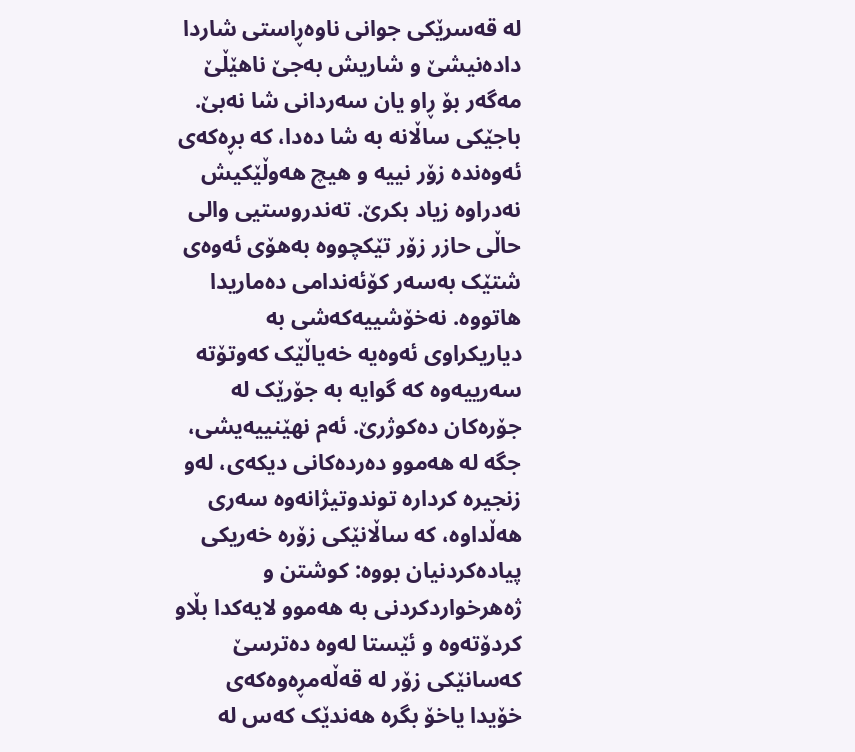لە قەسرێکی جوانی ناوەڕاستی شاردا دادەنیشێ و شاریش بەجێ ناهێڵێ مەگەر بۆ ڕاو یان سەردانی شا نەبێ. باجێکی ساڵانە بە شا دەدا، کە بڕەکەی ئەوەندە زۆر نییە و هیچ هەوڵێکیش نەدراوە زیاد بکرێ. تەندروستیی والی حاڵی حازر زۆر تێکچووە بەهۆی ئەوەی شتێک بەسەر کۆئەندامی دەماریدا هاتووە. نەخۆشییەکەشی بە دیاریکراوی ئەوەیە خەیاڵێک کەوتۆتە سەرییەوە کە گوایە بە جۆرێک لە جۆرەکان دەکوژرێ. ئەم نهێنییەیشی، جگە لە هەموو دەردەکانی دیکەی، لەو زنجیرە کردارە توندوتیژانەوە سەری هەڵداوە، کە ساڵانێکی زۆرە خەریکی پیادەکردنیان بووە: کوشتن و ژەهرخواردکردنی بە هەموو لایەکدا بڵاو کردۆتەوە و ئێستا لەوە دەترسێ کەسانێکی زۆر لە قەڵەمڕەوەکەی خۆیدا یاخۆ بگرە هەندێک کەس لە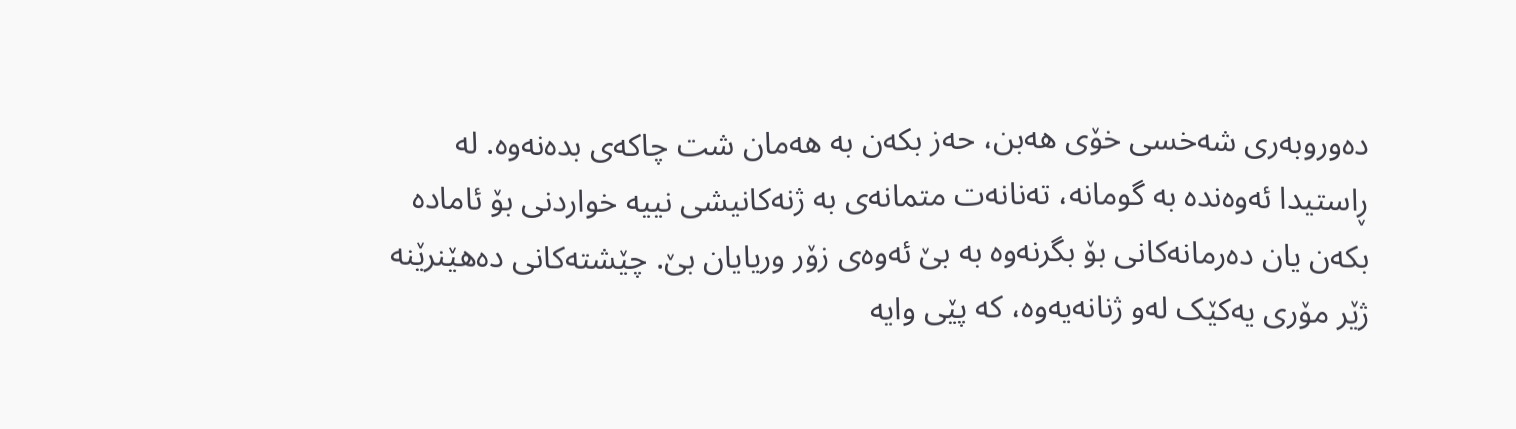دەوروبەری شەخسی خۆی هەبن، حەز بکەن بە هەمان شت چاکەی بدەنەوە. لە ڕاستیدا ئەوەندە بە گومانە، تەنانەت متمانەی بە ژنەکانیشی نییە خواردنی بۆ ئامادە بکەن یان دەرمانەکانی بۆ بگرنەوە بە بێ ئەوەی زۆر وریایان بێ. چێشتەکانی دەهێنرێنە ژێر مۆری یەکێک لەو ژنانەیەوە، کە پێی وایە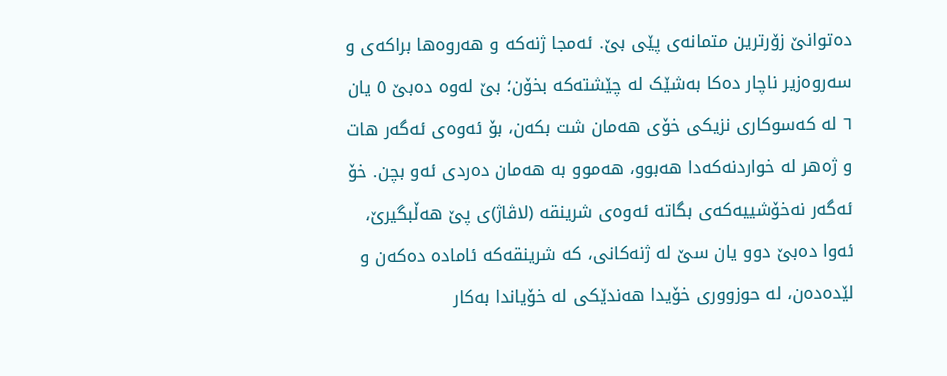دەتوانێ زۆرترین متمانەی پێی بێ. ئەمجا ژنەکە و هەروەها براکەی و سەروەزیر ناچار دەکا بەشێک لە چێشتەکە بخۆن؛ بێ لەوە دەبێ ٥ یان ٦ لە کەسوکاری نزیکی خۆی هەمان شت بکەن، بۆ ئەوەی ئەگەر هات و ژەهر لە خواردنەکەدا هەبوو، هەموو بە هەمان دەردی ئەو بچن. خۆ ئەگەر نەخۆشییەکەی بگاتە ئەوەی شرینقە (لاڤاژ)ی پێ هەڵبگیرێ، ئەوا دەبێ دوو یان سێ لە ژنەکانی، کە شرینقەکە ئامادە دەکەن و لێدەدەن، لە حوزووری خۆیدا هەندێکی لە خۆیاندا بەکار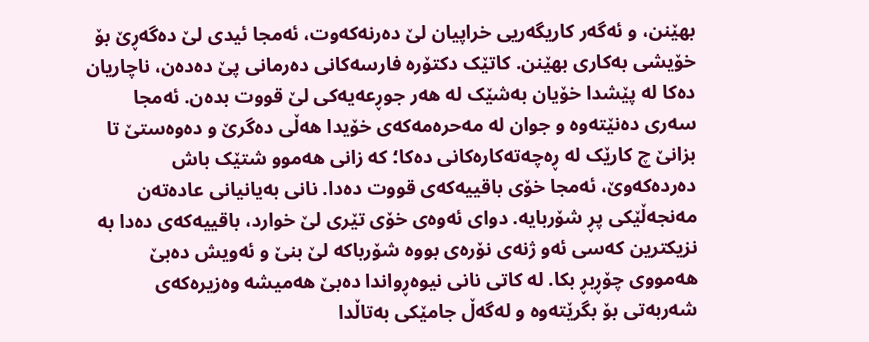بهێنن، و ئەگەر کاریگەریی خراپیان لێ دەرنەکەوت، ئەمجا ئیدی لێ دەگەڕێ بۆ خۆیشی بەکاری بهێنن. کاتێک دکتۆرە فارسەکانی دەرمانی پێ دەدەن، ناچاریان دەکا لە پێشدا خۆیان بەشێک لە هەر جوڕعەیەکی لێ قووت بدەن. ئەمجا سەری دەنێتەوە و جوان لە مەحرەمەکەی خۆیدا هەڵی دەگرێ و دەوەستێ تا بزانێ چ کارێک لە ڕەچەتەکارەکانی دەکا؛ کە زانی هەموو شتێک باش دەردەکەوێ، ئەمجا خۆی باقییەکەی قووت دەدا. نانی بەیانیانی عادەتەن مەنجەڵێکی پڕ شۆربایە. دوای ئەوەی خۆی تێری لێ خوارد، باقییەکەی دەدا بە نزیکترین کەسی ئەو ژنەی نۆرەی بووە شۆرباکە لێ بنێ و ئەویش دەبێ هەمووی چۆڕبڕ بکا. لە کاتی نانی نیوەڕواندا دەبێ هەمیشە وەزیرەکەی شەربەتی بۆ بگرێتەوە و لەگەڵ جامێکی بەتاڵدا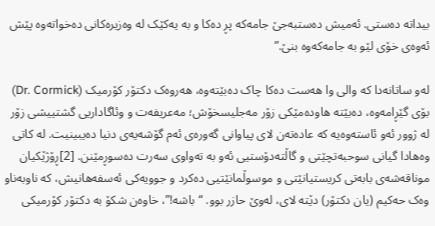بیداتە دەستی. ئەمیش دەستبەجێ جامەکە پڕ دەکا و بە یەکێک لە وەزیرەکانی دەخواتەوە پێش ئەوەی خۆی لێو بە جامەکەوە بنێ.”

لەو ساتانەدا کە والی وا هەست دەکا چاک دەبێتەوە، هەروەک دکتۆر کۆرمیک (Dr. Cormick) بۆی گێڕامەوە، دەبێتە هاودەمێکی زۆر مەجلیسخۆش؛ مەعریفەت و وئاگاداریی گشتییشی زۆر لە ژوور ئەو ئاستەوەیە کە عادەتەن لای پیاوانی گەورەی ئەم گۆشەیەی دنیا دەیبینیت. لە کاتی وەهادا گیانی سوحبەتچێتی و گاڵتەدۆستیی ئەو بە تەواوی سەرت دەسوڕمێنن. [2]ڕۆژێکیان موناقەشەی بابەتی کریستیانێتی و موسوڵمانێتیی دەکرد و جوویەکی ئەسفەهانیش، کە ناوبەناو وەک حەکیم (یان دکتۆر) دێتە لای، لەوێ حازر بوو. “باشە!”، خاوەن شکۆ بە دکتۆر کۆرمیکی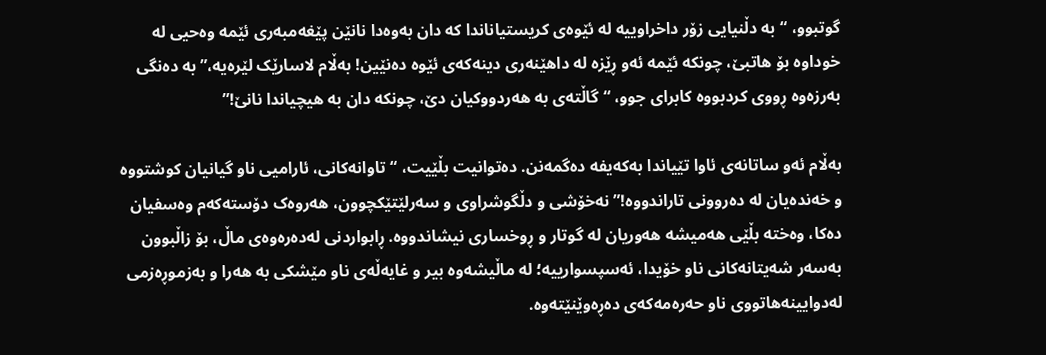گوتبوو، “بە دڵنیایی زۆر داخراوییە لە ئێوەی کریستیاناندا کە دان بەوەدا نانێن پێغەمبەری ئێمە وەحیی لە خوداوە بۆ هاتبێ، چونکە ئێمە ئەو ڕێزە لە داهێنەری دینەکەی ئێوە دەنێین! بەڵام لاسارێک لێرەیە،” بە دەنگی بەرزەوە ڕووی کردبووە کابرای جوو، “گاڵتەی بە هەردووکیان دێ، چونکە دان بە هیچیاندا نانێ!”

بەڵام ئەو ساتانەی ئاوا تێیاندا بەکەیفە دەگمەنن. دەتوانیت بڵێیت، “تاوانەکانی، ئارامیی ناو گیانیان کوشتووە و خەندەیان لە دەروونی تاراندووە!” نەخۆشی و دڵگوشراوی و سەرلێتێکچوون، هەروەک دۆستەکەم وەسفیان دەکا، وەختە بڵێی هەمیشە هەوریان لە گوتار و ڕوخساری نیشاندووە. ڕابواردنی لەدەرەوەی ماڵ، بۆ زاڵبوون بەسەر شەیتانەکانی ناو خۆیدا، ئەسپسوارییە؛ لە ماڵیشەوە بیر و غایەڵەی ناو مێشکی بە هەرا و بەزموڕەزمی لەدوایینەهاتووی ناو حەرەمەکەی دەڕەوێنێتەوە.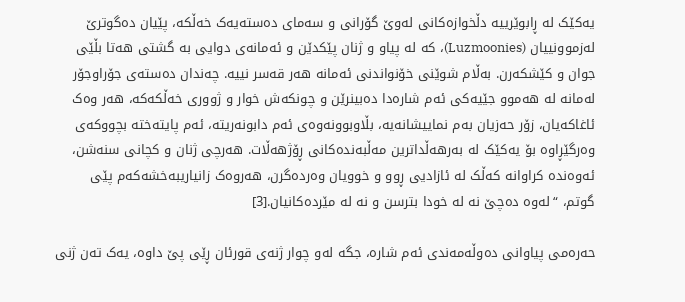یەکێک لە ڕابوێرییە دڵخوازەکانی لەوێ گۆرانی و سەمای دەستەیەک خەڵکە، پێیان دەگوترێ لەزموونییان (Luzmoonies)، کە لە پیاو و ژنان پێکدێن و ئەمانەی دوایی بە گشتی هەتا بڵێی جوان و کێشکەرن. بەڵام شوێنی خۆنواندنی ئەمانە هەر قەسر نییە. چەندان دەستەی جۆراوجۆر لەمانە لە هەموو جێیەکی ئەم شارەدا دەبینرێن و چونکەش خوار و ژووری خەڵکەکە، هەر وەک ئاغاکەیان، زۆر حەزیان بەم نماییشانەیە، بڵاوبوونەوەی ئەم دابونەریتە، ئەم پایتەختە بچووکەی وەرگێڕاوە بۆ یەکێک لە بەرهەڵداترین مەڵبەندەکانی ڕۆژهەڵات. هەرچی ژنان و کچانی سنەشن، ئەوەندە کراوانە کەڵک لە ئازادیی ڕوو و خوویان وەردەگرن، هەروەک زانیاریبەخشەکەم پێی گوتم، “لەوە دەچێ نە لە خودا بترسن و نە لە مێردەکانیان.[3]

حەرەمی پیاوانی دەوڵەمەندی ئەم شارە، جگە لەو چوار ژنەی قورئان ڕێی پێ داوە، یەک تەن ژنی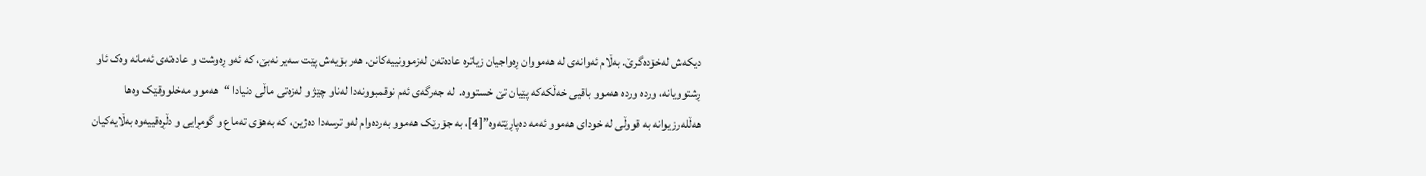دیکەش لەخۆدەگرێ. بەڵام ئەوانەی لە هەمووان ڕەواجیان زیاترە عادەتەن لەزموونییەکانن. هەر بۆیەش پێت سەیر نەبێ، کە ئەو ڕەوشت و عادەتەی ئەمانە وەک ئاو ڕشتوویانە، وردە وردە هەموو باقیی خەڵکەکە پێیان تێ خستووە.  لە جەرگەی ئەم نوقمبوونەدا لەناو چێژ و لەزەتی ماڵی دنیادا “هەموو مەخلووقێک وەها هەڵلەرزیوانە بە قووڵی لە خودای هەموو ئەمە دەپاڕێتەوە”[4]، بە جۆرێک هەموو بەردەوام لەو ترسەدا دەژین، کە بەهۆی تەماع و گومڕایی و دڵڕەقییەوە بەڵایەکیان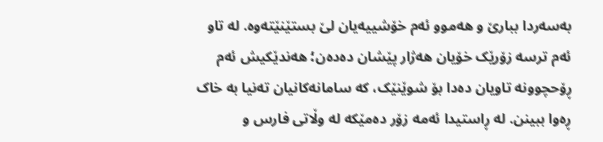بەسەردا ببارێ و هەموو ئەم خۆشییەیان لێ بستێنێتەوە. لە تاو ئەم ترسە زۆرێک خۆیان هەژار پێشان دەدەن؛ هەندێکیش ئەم ڕۆحچوونە تاویان دەدا بۆ شوێنێک، کە سامانەکانیان تەنیا بە خاک ڕەوا ببینن. لە ڕاستیدا ئەمە زۆر دەمێکە لە وڵاتی فارس و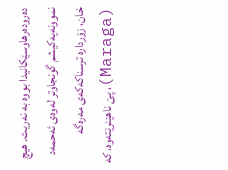دەرودەرهاوسێکانیدا بووە بە نەریت. هیچ نموونەیەکیشم گونجاوتر لەوەی ئەحمەد خان، زۆردارە ترسناکەکەی مەرەگە (Maraga)، پێ ناهێنرێتەوە، کە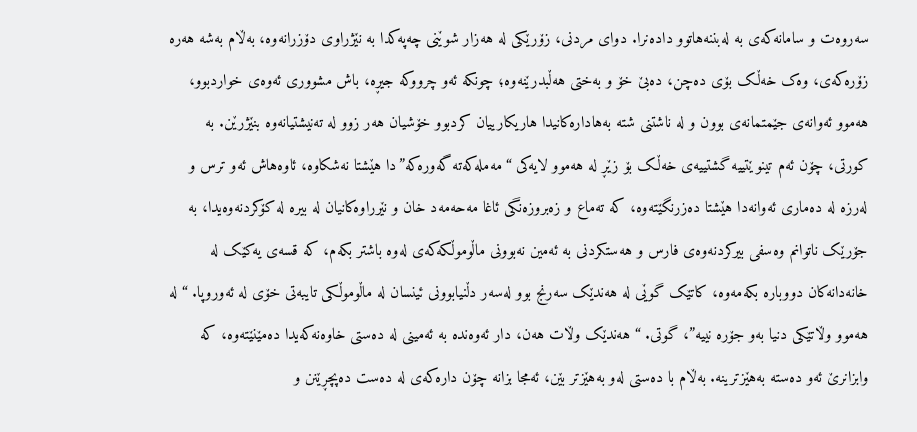سەروەت و سامانەکەی بە لەبننەهاتوو دادەنرا. دوای مردنی، زۆرێکی لە هەزار شوێنی چەپەکدا بە نێژراوی دۆزرانەوە، بەڵام بەشە هەرە زۆرەکەی، وەک خەڵک بۆی دەچن، دەبێ خۆ و بەختی هەڵبدرێنەوە؛ چونکە ئەو چرووکە جیڕە، باش مشووری ئەوەی خواردبوو، هەموو ئەوانەی جێمتمانەی بوون و لە ناشتنی شتە بەهادارەکانیدا هاریکارییان کردبوو خۆشیان هەر زوو لە تەنیشتیانەوە بنێژرێن. بە کورتی، چۆن ئەم تینوێتییە گشتییەی خەڵک بۆ زێڕ لە هەموو لایەکی “مەملەکەتە گەورەکە”دا هێشتا نەشکاوە، ئاوەهاش ئەو ترس و لەرزە لە دەماری ئەوانەدا هێشتا دەزرنگێتەوە، کە تەماع و زەبروزەنگی ئاغا مەحەمەد خان و نێرراوەکانیان لە بیرە لە کۆکردنەوەیدا، بە جۆرێک ناتوانم وەسفی بیرکردنەوەی فارس و هەستکردنی بە ئەمین نەبوونی ماڵوموڵکەکەی لەوە باشتر بکەم، کە قسەی یەکێک لە خانەدانەکان دووبارە بکەمەوە، کاتێک گوێی لە هەندێک سەرنج بوو لەسەر دڵنیابوونی ئینسان لە ماڵوموڵکی تایبەتی خۆی لە ئەوروپا. “لە هەموو وڵاتێکی دنیا بەو جۆرە نییە”، گوتی. “هەندێک وڵات هەن، دار ئەوەندە بە ئەمینی لە دەستی خاوەنەکەیدا دەمێنێتەوە، کە وابزانرێ ئەو دەستە بەهێزترینە. بەڵام با دەستی لەو بەهێزتر بێن، ئەمجا بزانە چۆن دارەکەی لە دەست دەپچڕێنن و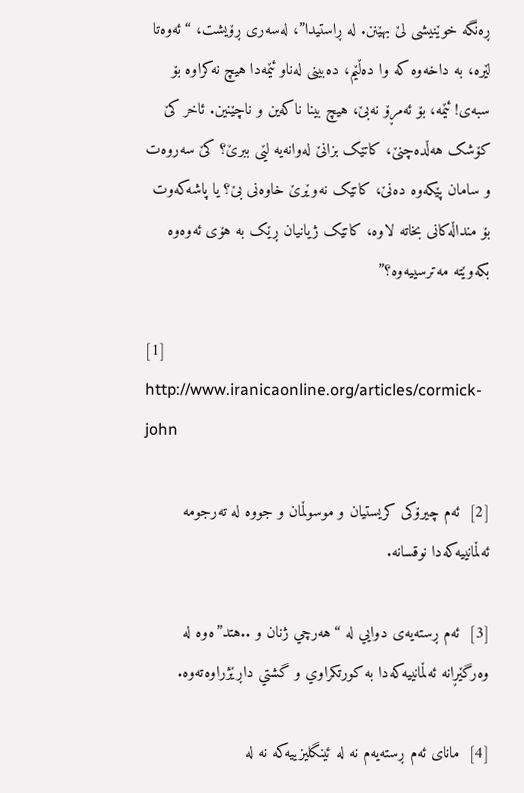ڕەنگە خوێنیشی لێ بهێنن. لە ڕاستیدا”، لەسەری ڕۆیشت، “ئەوەتا لێرە، بە داخەوە کە وا دەڵێم، دەبینی لەناو ئێمەدا هیچ نەکراوە بۆ سبەی! ئێمە، بۆ ئەمڕۆ نەبێ، هیچ بینا ناکەین و ناچێنین. ئاخر کێ کۆشک هەڵدەچنێ، کاتێک بزانێ لەوانەیە لێی ببرێ؟ کێ سەروەت و سامان پێکەوە دەنێ، کاتێک نەوێرێ خاوەنی بێ؟ یا پاشەکەوت بۆ منداڵەکانی بخاتە لاوە، کاتێک ژیانیان ڕێک بە هۆی ئەوەوە بکەوێتە مەترسییەوە؟”

[1]  http://www.iranicaonline.org/articles/cormick-john

[2]  ئەم چیرۆکی کریستیان و موسوڵمان و جووە لە تەرجومە ئەڵمانيیەکەدا نوقسانە.

[3]  ئەم ڕستەیەی دوایي لە “هەرچي ژنان و ..هتد”ەوە لە وەرگێڕانە ئەڵمانيیەکەدا بە کورتکراوي و گشتي داڕێژراوەتەوە.

[4]  مانای ئەم ڕستەیەم نە لە ئینگلیزيیەکە نە لە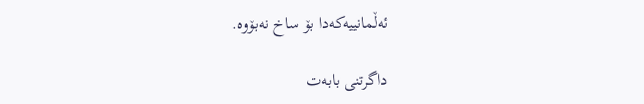ئەڵمانيیەکەدا بۆ ساخ نەبۆوە.

داگرتنی بابەت